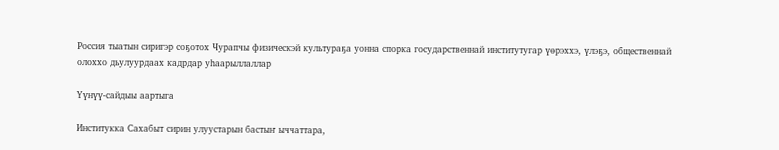Россия тыатын сиригэр соҕотох Чурапчы физическэй культураҕа уонна спорка государственнай институтугар үөрэххэ, үлэҕэ, общественнай олоххо дьулуурдаах кадрдар уһаарыллаллар

Үүнүү-сайдыы аартыга

Институкка Сахабыт сирин улуустарын бастыҥ ыччаттара,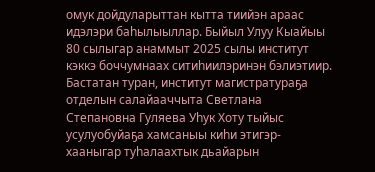омук дойдуларыттан кытта тиийэн араас идэлэри баһылыыллар. Быйыл Улуу Кыайыы 80 сылыгар анаммыт 2025 сылы институт кэккэ боччумнаах ситиһиилэринэн бэлиэтиир. Бастатан туран, институт магистратураҕа отделын салайааччыта Светлана Степановна Гуляева Уһук Хоту тыйыс усулуобуйаҕа хамсаныы киһи этигэр-хааныгар туһалаахтык дьайарын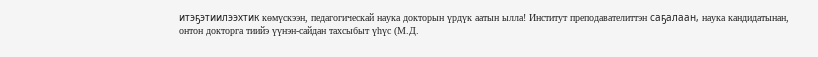итэҕэтиилээхтик көмүскээн, педагогическай наука докторын үрдүк аатын ылла! Институт преподавателиттэн саҕалаан, наука кандидатынан, онтон докторга тиийэ үүнэн-сайдан тахсыбыт үһүс (М.Д.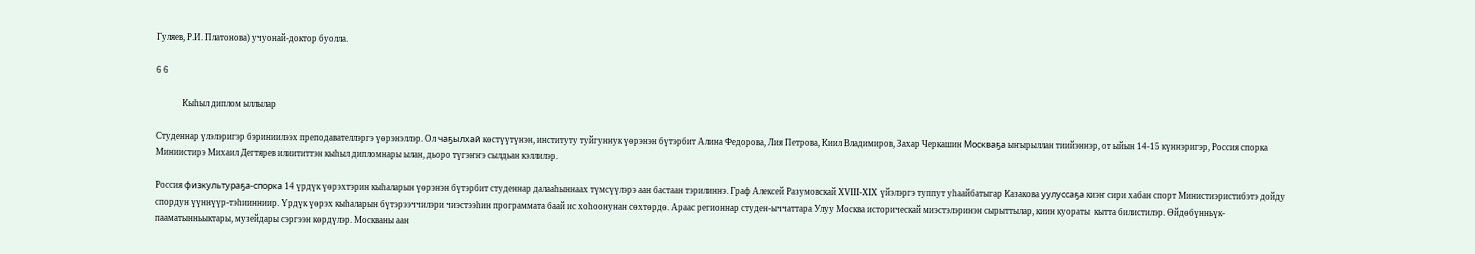Гуляев, Р.И. Платонова) учуонай-доктор буолла.

6 6

             Кыһыл диплом ыллылар

Студеннар үлэлэригэр бэриниилээх преподавателлэргэ үөрэнэллэр. Ол чаҕылхай көстүүтүнэн, институту туйгуннук үөрэнэн бүтэрбит Алина Федорова, Лия Петрова, Киил Владимиров, Захар Черкашин Москваҕа ыҥырыллан тиийэннэр, от ыйын 14-15 күннэригэр, Россия спорка Миниистирэ Михаил Дегтярев илиититтэн кыһыл дипломнары ылан, дьоро түгэҥҥэ сылдьан кэллилэр.

Россия физкультураҕа-спорка 14 үрдүк үөрэхтэрин кыһаларын үөрэнэн бүтэрбит студеннар далааһыннаах түмсүүлэрэ аан бастаан тэрилиннэ. Граф Алексей Разумовскай XVIII-XIX үйэлэргэ туппут уһаайбатыгар Казакова уулуссаҕа киэҥ сири хабан спорт Министиэристибэтэ дойду спордун үүннүүр-тэһиинниир. Үрдүк үөрэх кыһаларын бүтэрээччилэри чиэстээһин программата баай ис хоһоонунан сөхтөрдө. Араас регионнар студен-ыччаттара Улуу Москва историческай миэстэлэринэн сырыттылар, киин куораты  кытта билистилэр. Өйдөбүнньүк-пааматынньыктары, музейдары сэргээн көрдүлэр. Москваны аан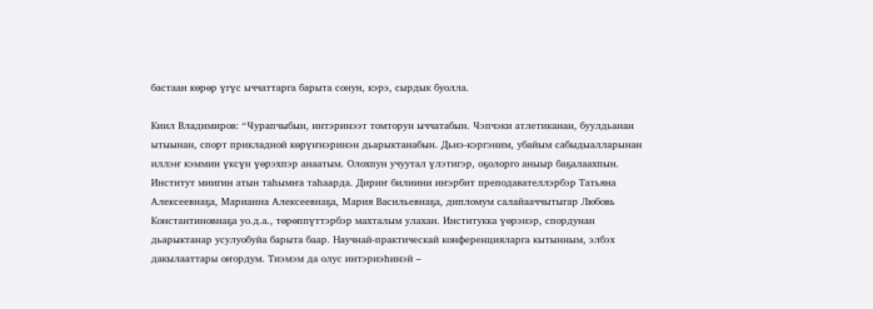бастаан көрөр үгүс ыччаттарга барыта сонун, кэрэ, сырдык буолла.

Киил Владимиров: “Чурапчыбын, интэринээт томторун ыччатабын. Чэпчэки атлетиканан, буулдьанан ытыынан, спорт прикладной көрүҥнэринэн дьарыктанабын. Дьиэ-кэргэним, убайым сабыдыалларынан иллэҥ кэммин үксүн үөрэхпэр анаатым. Олохпун учуутал үлэтигэр, оҕолорго аныыр баҕалаахпын. Институт миигин атын таһымҥа таһаарда. Дириҥ билиини иҥэрбит преподавателлэрбэр Татьяна Алексеевнаҕа, Марианна Алексеевнаҕа, Мария Васильевнаҕа, дипломум салайааччытыгар Любовь Константиновнаҕа уо.д.а., төрөппүттэрбэр махталым улахан. Институкка үөрэнэр, спордунан дьарыктанар усулуобуйа барыта баар. Научнай-практическай конференцияларга кытынным, элбэх дакылааттары оҥордум. Тиэмэм да олус интэриэһинэй –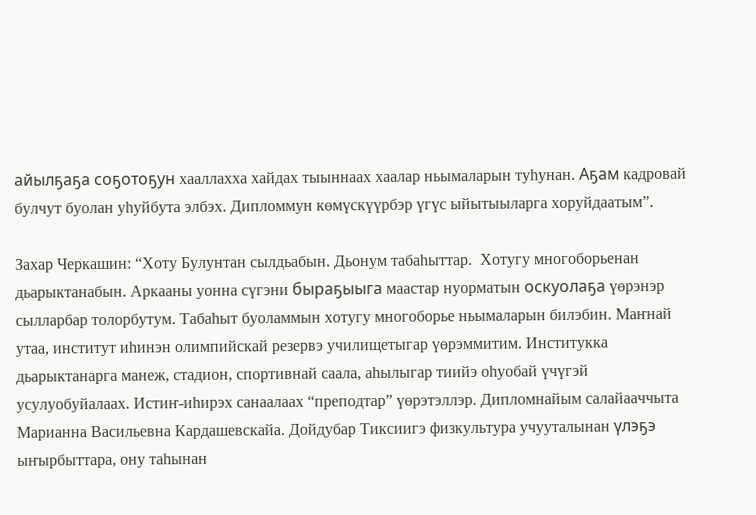айылҕаҕа соҕотоҕун хааллахха хайдах тыыннаах хаалар ньымаларын туһунан. Аҕам кадровай булчут буолан уһуйбута элбэх. Дипломмун көмүскүүрбэр үгүс ыйытыыларга хоруйдаатым”.

Захар Черкашин: “Хоту Булунтан сылдьабын. Дьонум табаһыттар.  Хотугу многоборьенан  дьарыктанабын. Аркааны уонна сүгэни быраҕыыга маастар нуорматын оскуолаҕа үөрэнэр сылларбар толорбутум. Табаһыт буоламмын хотугу многоборье ньымаларын билэбин. Маҥнай утаа, институт иһинэн олимпийскай резервэ училищетыгар үөрэммитим. Институкка дьарыктанарга манеж, стадион, спортивнай саала, аһылыгар тиийэ оһуобай үчүгэй усулуобуйалаах. Истиҥ-иһирэх санаалаах “преподтар” үөрэтэллэр. Дипломнайым салайааччыта Марианна Васильевна Кардашевскайа. Дойдубар Тиксиигэ физкультура учууталынан үлэҕэ ыҥырбыттара, ону таһынан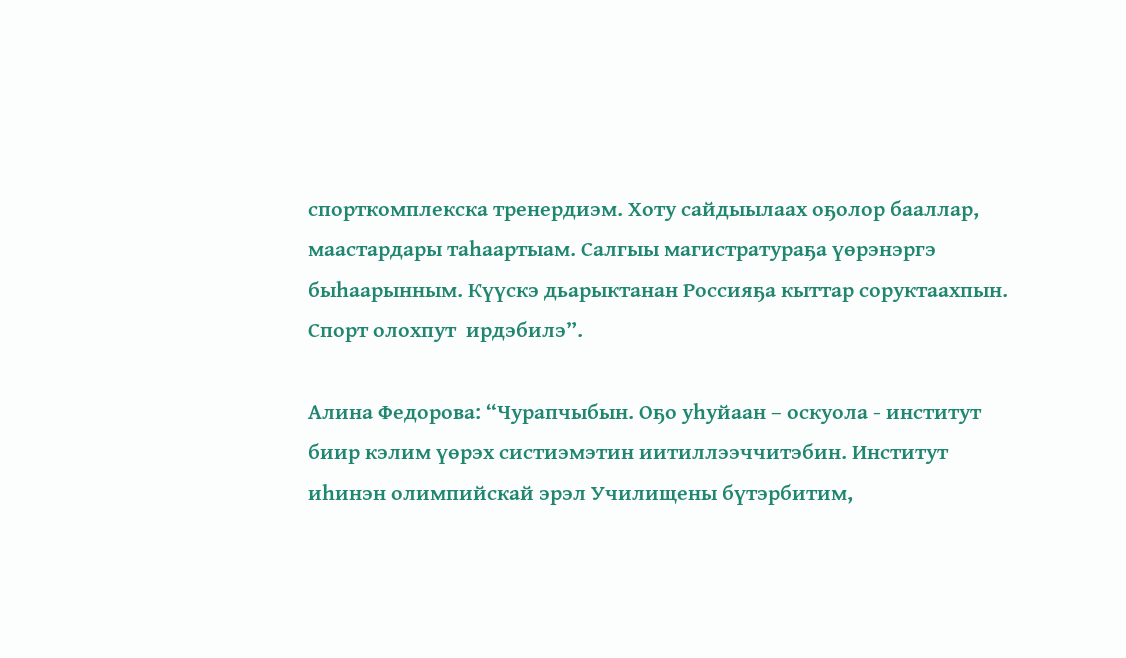спорткомплекска тренердиэм. Хоту сайдыылаах оҕолор бааллар, маастардары таһаартыам. Салгыы магистратураҕа үөрэнэргэ быһаарынным. Күүскэ дьарыктанан Россияҕа кыттар соруктаахпын. Спорт олохпут  ирдэбилэ”.

Алина Федорова: “Чурапчыбын. Оҕо уһуйаан – оскуола - институт биир кэлим үөрэх систиэмэтин иитиллээччитэбин. Институт иһинэн олимпийскай эрэл Училищены бүтэрбитим,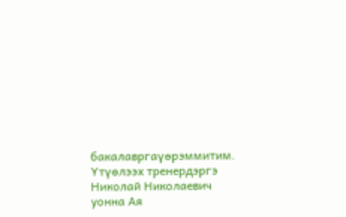бакалавргаүөрэммитим. Үтүөлээх тренердэргэ Николай Николаевич уонна Ая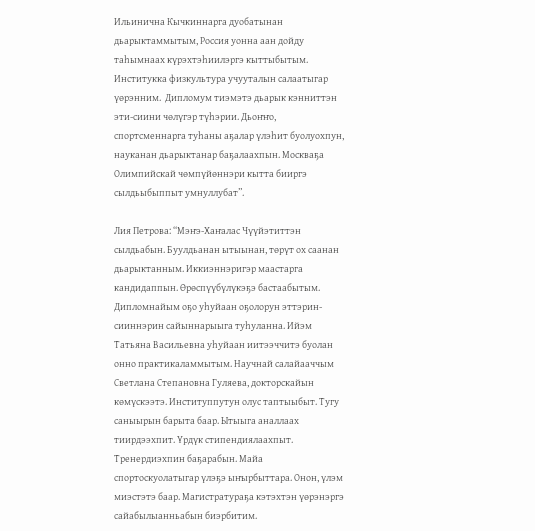Ильинична Кычкиннарга дуобатынан дьарыктаммытым, Россия уонна аан дойду таһымнаах күрэхтэһиилэргэ кыттыбытым. Институкка физкультура учууталын салаатыгар үөрэнним.  Дипломум тиэмэтэ дьарык кэнниттэн эти-сиини чөлүгэр түһэрии. Дьоҥҥо, спортсменнарга туһаны аҕалар үлэһит буолуохпун, науканан дьарыктанар баҕалаахпын. Москваҕа Олимпийскай чөмпүйөннэри кытта бииргэ сылдьыбыппыт умнуллубат”.

Лия Петрова: “Мэҥэ-Хаҥалас Чүүйэтиттэн сылдьабын. Буулдьанан ытыынан, төрүт ох саанан дьарыктанным. Иккиэннэригэр маастарга кандидаппын. Өрөспүүбүлүкэҕэ бастаабытым. Дипломнайым оҕо уһуйаан оҕолорун эттэрин-сииннэрин сайыннарыыга туһуланна. Ийэм Татьяна Васильевна уһуйаан иитээччитэ буолан онно практикаламмытым. Научнай салайааччым Светлана Степановна Гуляева, докторскайын көмүскээтэ. Институппутун олус таптыыбыт. Тугу саныырын барыта баар. Ытыыга аналлаах тиирдээхпит. Үрдүк стипендиялаахпыт. Тренердиэхпин баҕарабын. Майа спортоскуолатыгар үлэҕэ ыҥырбыттара. Онон, үлэм миэстэтэ баар. Магистратураҕа кэтэхтэн үөрэнэргэ сайабылыанньабын биэрбитим.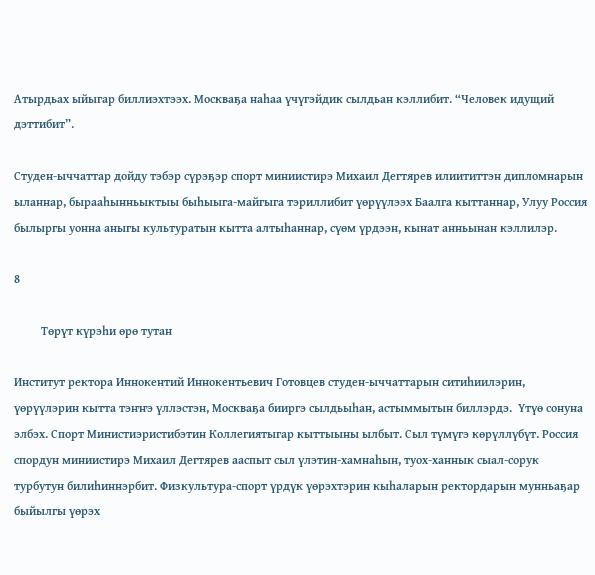Атырдьах ыйыгар биллиэхтээх. Москваҕа наһаа үчүгэйдик сылдьан кэллибит. “Человек идущий дэттибит”.

Студен-ыччаттар дойду тэбэр сүрэҕэр спорт миниистирэ Михаил Дегтярев илиититтэн дипломнарын ыланнар, бырааһынньыктыы быһыыга-майгыга тэриллибит үөрүүлээх Баалга кыттаннар, Улуу Россия былыргы уонна аныгы культуратын кытта алтыһаннар, сүөм үрдээн, кынат анньынан кэллилэр.

8

         Төрүт күрэһи өрө тутан

Институт ректора Иннокентий Иннокентьевич Готовцев студен-ыччаттарын ситиһиилэрин, үөрүүлэрин кытта тэҥҥэ үллэстэн, Москваҕа бииргэ сылдьыһан, астыммытын биллэрдэ.  Үтүө сонуна элбэх. Спорт Министиэристибэтин Коллегиятыгар кыттыыны ылбыт. Сыл түмүгэ көрүллүбүт. Россия спордун миниистирэ Михаил Дегтярев ааспыт сыл үлэтин-хамнаһын, туох-ханнык сыал-сорук турбутун билиһиннэрбит. Физкультура-спорт үрдүк үөрэхтэрин кыһаларын ректордарын мунньаҕар быйылгы үөрэх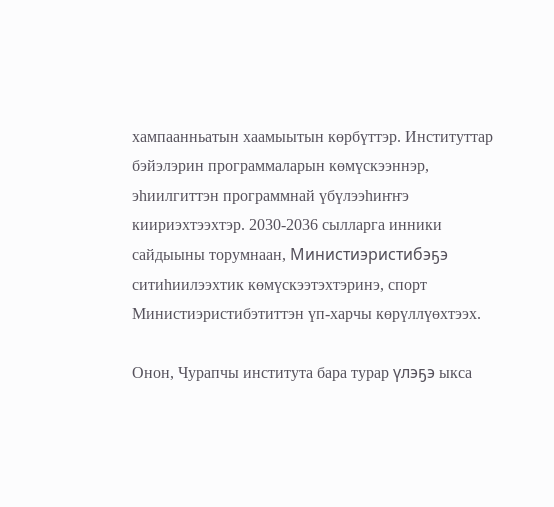хампаанньатын хаамыытын көрбүттэр. Институттар бэйэлэрин программаларын көмүскээннэр, эһиилгиттэн программнай үбүлээһиҥҥэ киириэхтээхтэр. 2030-2036 сылларга инники сайдыыны торумнаан, Министиэристибэҕэ ситиһиилээхтик көмүскээтэхтэринэ, спорт Министиэристибэтиттэн үп-харчы көрүллүөхтээх.

Онон, Чурапчы института бара турар үлэҕэ ыкса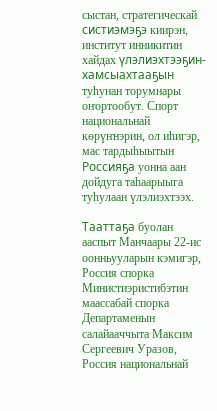сыстан, стратегическай систиэмэҕэ киирэн, институт инникитин хайдах үлэлиэхтээҕин-хамсыахтааҕын туһунан торумнары оҥортообут. Спорт национальнай көрүҥнэрин, ол иһигэр, мас тардыһыытын Россияҕа уонна аан дойдуга таһаарыыга  туһулаан үлэлиэхтээх.

Тааттаҕа буолан ааспыт Манчаары 22-ис оонньууларын кэмигэр, Россия спорка Министиэристибэтин маассабай спорка Департаменын салайааччыта Максим Сергеевич Уразов, Россия национальнай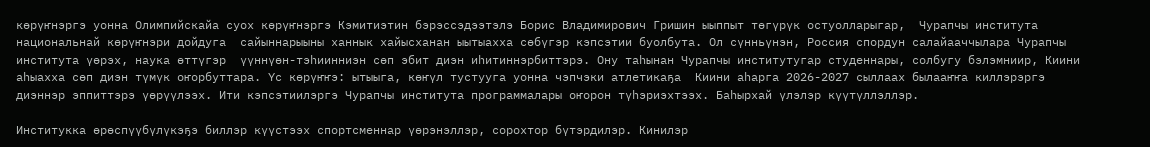көрүҥнэргэ уонна Олимпийскайа суох көрүҥнэргэ Кэмитиэтин бэрэссэдээтэлэ Борис Владимирович Гришин ыыппыт төгүрүк остуолларыгар,  Чурапчы института национальнай көрүҥнэри дойдуга  сайыннарыыны ханнык хайысханан ыытыахха сөбүгэр кэпсэтии буолбута. Ол сүнньүнэн, Россия спордун салайааччылара Чурапчы института үөрэх, наука өттүгэр  үүннүөн-тэһиинниэн сөп эбит диэн иһитиннэрбиттэрэ. Ону таһынан Чурапчы институтугар студеннары, солбугу бэлэмниир, Киини аһыахха сөп диэн түмүк оҥорбуттара. Үс көрүҥҥэ: ытыыга, көҥүл тустууга уонна чэпчэки атлетикаҕа  Киини аһарга 2026-2027 сыллаах былааҥҥа киллэрэргэ диэннэр эппиттэрэ үөрүүлээх. Ити кэпсэтиилэргэ Чурапчы института программалары оҥорон түһэриэхтээх. Баһырхай үлэлэр күүтүллэллэр.

Институкка өрөспүүбүлүкэҕэ биллэр күүстээх спортсменнар үөрэнэллэр, сорохтор бүтэрдилэр. Кинилэр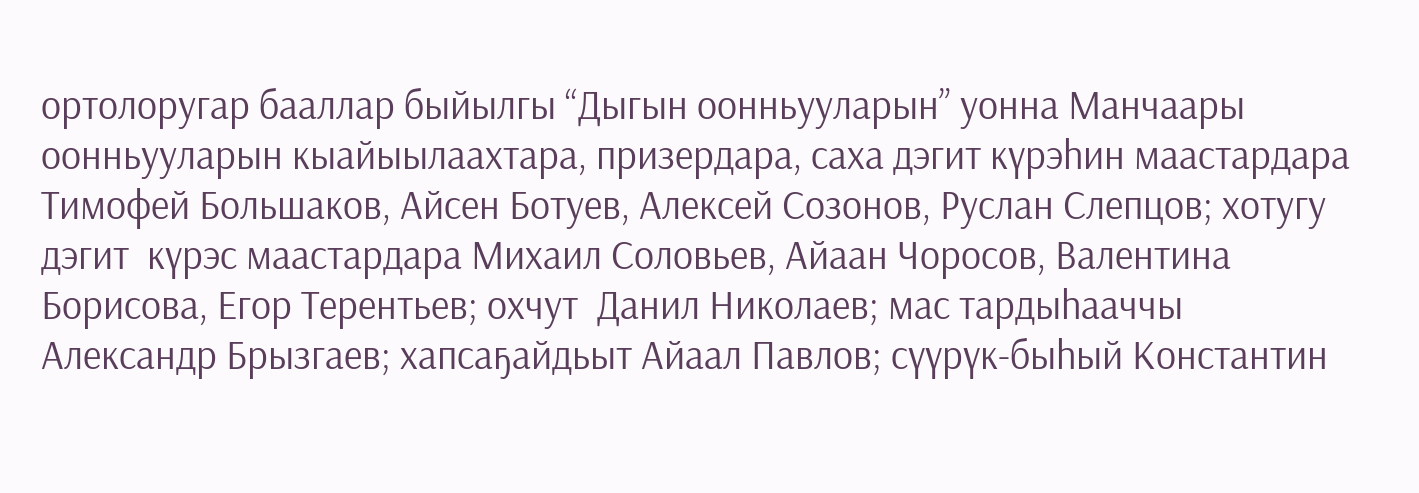ортолоругар бааллар быйылгы “Дыгын оонньууларын” уонна Манчаары оонньууларын кыайыылаахтара, призердара, саха дэгит күрэһин маастардара Тимофей Большаков, Айсен Ботуев, Алексей Созонов, Руслан Слепцов; хотугу дэгит  күрэс маастардара Михаил Соловьев, Айаан Чоросов, Валентина Борисова, Егор Терентьев; охчут  Данил Николаев; мас тардыһааччы Александр Брызгаев; хапсаҕайдьыт Айаал Павлов; сүүрүк-быһый Константин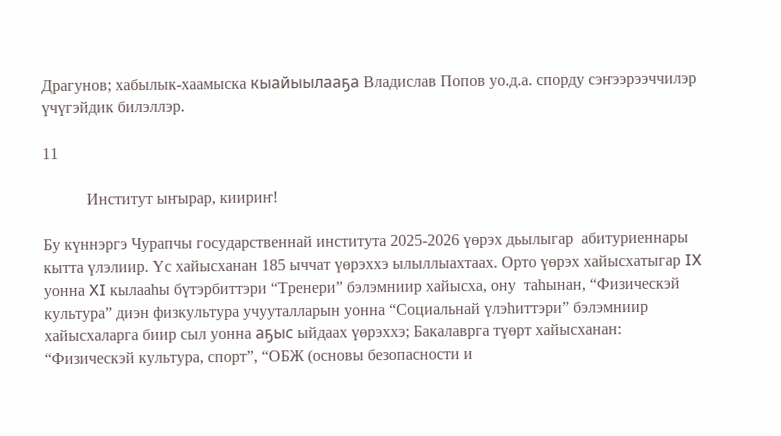Драгунов; хабылык-хаамыска кыайыылааҕа Владислав Попов уо.д.а. спорду сэҥээрээччилэр үчүгэйдик билэллэр.

11

           Институт ыҥырар, киириҥ!

Бу күннэргэ Чурапчы государственнай института 2025-2026 үөрэх дьылыгар  абитуриеннары кытта үлэлиир. Үс хайысханан 185 ыччат үөрэххэ ылыллыахтаах. Орто үөрэх хайысхатыгар IX уонна XI кылааһы бүтэрбиттэри “Тренери” бэлэмниир хайысха, ону  таһынан, “Физическэй культура” диэн физкультура учууталларын уонна “Социальнай үлэһиттэри” бэлэмниир хайысхаларга биир сыл уонна аҕыс ыйдаах үөрэххэ; Бакалаврга түөрт хайысханан: “Физическэй культура, спорт”, “ОБЖ (основы безопасности и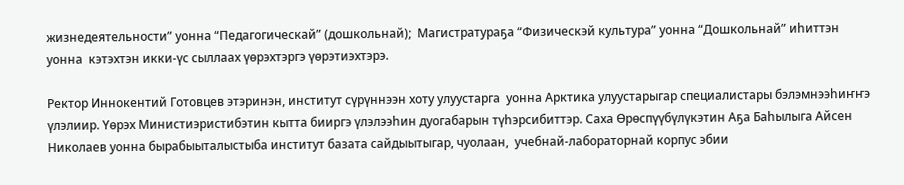жизнедеятельности” уонна “Педагогическай” (дошкольнай);  Магистратураҕа “Физическэй культура” уонна “Дошкольнай” иһиттэн уонна  кэтэхтэн икки-үс сыллаах үөрэхтэргэ үөрэтиэхтэрэ.

Ректор Иннокентий Готовцев этэринэн, институт сүрүннээн хоту улуустарга  уонна Арктика улуустарыгар специалистары бэлэмнээһиҥҥэ үлэлиир. Үөрэх Министиэристибэтин кытта бииргэ үлэлээһин дуогабарын түһэрсибиттэр. Саха Өрөспүүбүлүкэтин Аҕа Баһылыга Айсен Николаев уонна бырабыыталыстыба институт базата сайдыытыгар, чуолаан,  учебнай-лабораторнай корпус эбии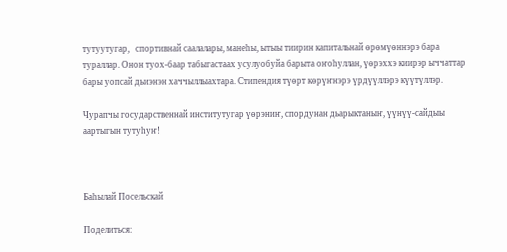тутуутугар,   спортивнай саалалары, манеһы, ытыы тиирин капитальнай өрөмүөннэрэ бара тураллар. Онон туох-баар табыгастаах усулуобуйа барыта оҥоһуллан, үөрэххэ киирэр ыччаттар бары уопсай дьиэнэн хаччыллыахтара. Стипендия түөрт көрүҥнэрэ үрдүүллэрэ күүтүллэр.

Чурапчы государственнай институтугар үөрэниҥ, спордунан дьарыктаныҥ, үүнүү-сайдыы аартыгын тутуһуҥ!



Баһылай Посельскай

Поделиться: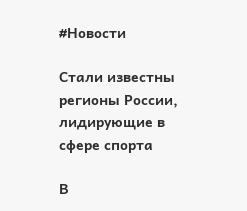#Новости

Стали известны регионы России, лидирующие в сфере спорта

В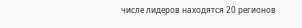числе лидеров находятся 20 регионов